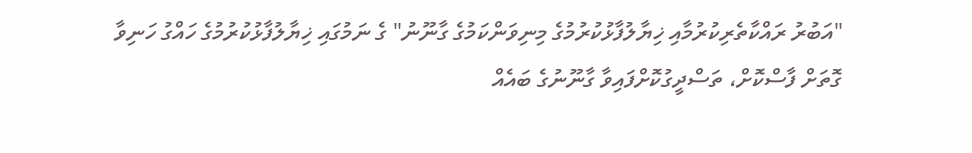"އަބުރު ރައްކާތެރިކުރުމާއި ޚިޔާލުފާޅުކުރުމުގެ މިނިވަންކަމުގެ ގާނޫނު" ގެ ނަމުގައި ޚިޔާލުފާޅުކުރުމުގެ ހައްގު ހަނިވާ ގޮތަށް ފާސްކޮށް، ތަސްދީގުކޮށްފައިވާ ގާނޫނުގެ ބައެއް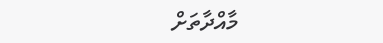މާއްދާތަށް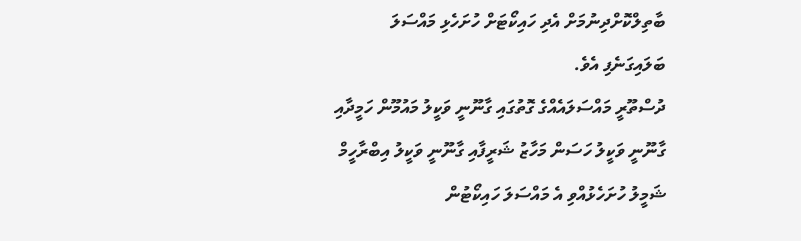ބާތިލްކޮށްދިނުމަށް އެދި ހައިކޯޓަށް ހުށަހެޅި މައްސަލަ ބަލައިގަނެފި އެވެ.
ދުސްތޫރީ މައްސަލައެއްގެ ގޮތުގައި ގާނޫނީ ވަކީލު މައުމޫން ހަމީދާއި ގާނޫނީ ވަކީލު ހަސަން މަހާޒު ޝަރީފާއި ގާނޫނީ ވަކީލު އިބްރާހީމް ޝަމީލު ހުށަހެޅުއްވި އެ މައްސަލަ ހައިކޯޓުން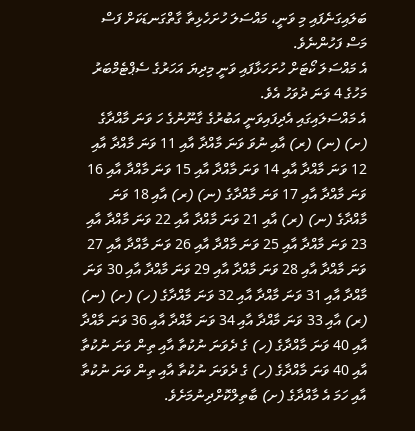ބަލައިގަނެފައި މި ވަނީ، މައްސަލަ ހުށަހެޅިތާ ގާތްގަނޑަކަށް ފަސް މަސް ފަހުންނެވެ.
އެ މައްސަލަ ކޯޓަށް ހުށަހަޅާފައި ވަނީ މިދިޔަ އަހަރުގެ ސެޕްޓެމްބަރު މަހުގެ 4 ވަނަ ދުވަހު އެވެ.
އެ މައްސަލައިގައި އެދިފައިވަނީ އަބުރުގެ ގާނޫނުގެ ހަ ވަނަ މާއްދާގެ (ށ) (ނ) (ރ) އާއި ނުވަ ވަނަ މާއްދާ އާއި 11 ވަނަ މާއްދާ އާއި 12 ވަނަ މާއްދާ އާއި 14 ވަނަ މާއްދާ އާއި 15 ވަނަ މާއްދާ އާއި 16 ވަނަ މާއްދާ އާއި 17 ވަނަ މާއްދާގެ (ނ) (ރ) އާއި 18 ވަނަ މާއްދާގެ (ނ) (ރ) އާއި 21 ވަނަ މާއްދާ އާއި 22 ވަނަ މާއްދާ އާއި 23 ވަނަ މާއްދާ އާއި 25 ވަނަ މާއްދާ އާއި 26 ވަނަ މާއްދާ އާއި 27 ވަނަ މާއްދާ އާއި 28 ވަނަ މާއްދާ އާއި 29 ވަނަ މާއްދާ އާއި 30 ވަނަ މާއްދާ އާއި 31 ވަނަ މާއްދާ އާއި 32 ވަނަ މާއްދާގެ (ހ) (ށ) (ނ) (ރ) އާއި 33 ވަނަ މާއްދާ އާއި 34 ވަނަ މާއްދާ އާއި 36 ވަނަ މާއްދާ އާއި 40 ވަނަ މާއްދާގެ (ހ) ގެ ދެވަނަ ނުކުތާ އާއި ތިން ވަނަ ނުކުތާ އާއި 40 ވަނަ މާއްދާގެ (ހ) ގެ ދެވަނަ ނުކުތާ އާއި ތިން ވަނަ ނުކުތާ އާއި ހަމަ އެ މާއްދާގެ (ށ) ބާތިލްކޮށްދިނުމަށެވެ.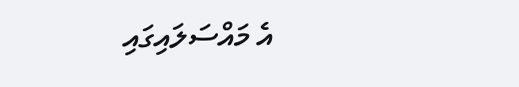އެ މައްސަލައިގައި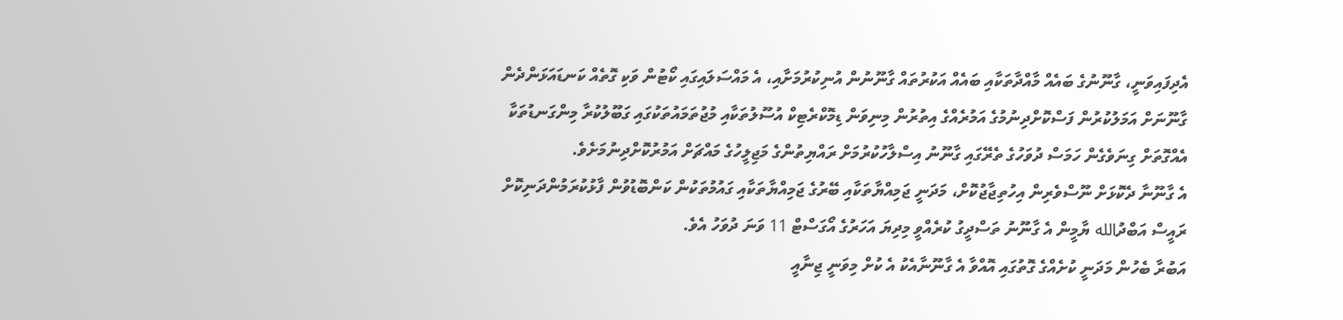އެދިފައިވަނީ، ގާނޫނުގެ ބައެއް މާއްދާތަކާއި ބައެއް އަކުރުތައް ގާނޫނުން އުނިކުރުމަށާއި، އެ މައްސަލައިގައި ކޯޓުން ވަކި ގޮތެއް ކަނޑައަޅަންދެން ގާނޫނަށް އަމަލުކުރުން ފަސްކޮށްދިނުމުގެ އަމުރެއްގެ އިތުރުން މިނިވަން ޑިމޮކްރެޓިކް އުސޫލުތަކާއި މުޖުތަމައުތަކުގައި ގަބޫލުކުރާ މިންގަނޑުތަކާ އެއްގޮތަށް ގިނަވެގެން ހަމަސް ދުވަހުގެ ތެރޭގައި ގާނޫނު އިސްލާހުކުރުމަށް ރައްޔިތުންގެ މަޖިލީހުގެ މައްޗަށް އަމުރުކޮށްދިނުމަށެވެ.
އެ ގާނޫނާ ދެކޮޅަށް ނޫސްވެރިން އިހުތިޖާޖުކޮށް، މަދަނީ ޖަމިއްޔާތަކާއި ބޭރުގެ ޖަމިއްޔާތަކާއި ގައުމުތަކުން ކަންބޮޑުވުން ފާޅުކުރަމުންދަނިކޮށް ރައީސް އަބްދުالله ޔާމީން އެ ގާނޫނު ތަސްދީގު ކުރެއްވީ މިދިޔަ އަހަރުގެ އޯގަސްޓް 11 ވަނަ ދުވަހު އެވެ.
އަބުރާ ބެހުން މަދަނީ ކުށެއްގެ ގޮތުގައި އޮއްވާ އެ ގާނޫނާއެކު އެ ކުށް މިވަނީ ޖިނާއީ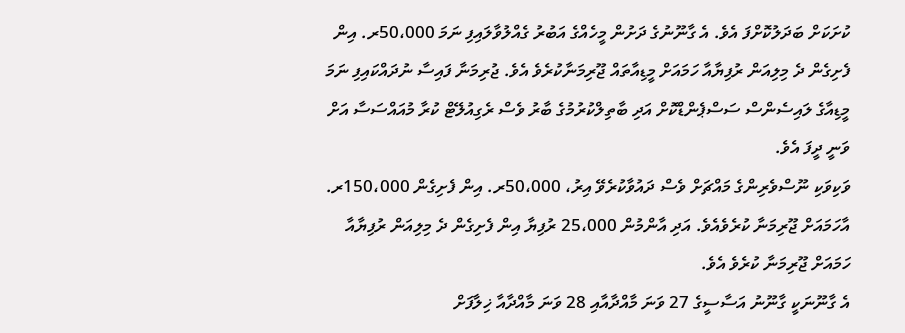ކުށަކަށް ބަދަލުކޮށްފަ އެވެ. އެ ގާނޫނުގެ ދަށުން މީހެއްގެ އަބުރު ގެއްލުވާލައިފި ނަމަ 50،000ރ. އިން ފެށިގެން ދެ މިލިއަން ރުފިޔާއާ ހަމައަށް މީޑިއާތައް ޖޫރިމަނާކުރެވެ އެވެ. ޖުރިމަނާ ފައިސާ ނުދައްކައިފި ނަމަ މީޑިއާގެ ލައިސެންސް ސަސްޕެންޑްކޮށް އަދި ބާތިލްކުރުމުގެ ބާރު ވެސް ރެގިއުލޭޓް ކުރާ މުއައްސަސާ އަށް ވަނީ ދީފަ އެވެ.
ވަކިވަކި ނޫސްވެރިންގެ މައްޗަށް ވެސް ދައުވާކުރެވޭ އިރު، 50،000ރ. އިން ފެށިގެން 150،000ރ. އާހަމައަށް ޖޫރިމަނާ ކުރެވެއެވެ. އަދި އާންމުން 25،000 ރުފިޔާ އިން ފެށިގެން ދެ މިލިއަން ރުފިޔާއާ ހަމައަށް ޖޫރިމަނާ ކުރެވެ އެވެ.
އެ ގާނޫނަކީ ގާނޫނު އަސާސީގެ 27 ވަނަ މާއްދާއާއި 28 ވަނަ މާއްދާއާ ޚިލާފަށް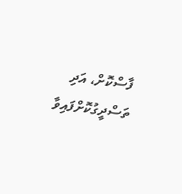ފާސްކޮށް، އަދި ތަސްދީގުކޮށްފައިވާ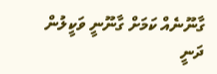ގާނޫނެއް ކަމަށް ގާނޫނީ ވަކީލުން ދަނީ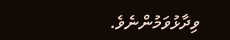ވިދާޅުވަމުންނެވެ.